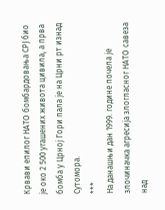Крвави епилог НАТО бомбардовања СРЈ био је око 2 500 угашених живота цивила, а прва бомба у Црној Гори пала је на Црни рт изнад Сутомора.
***
На данашњи дан 1999. године почела је злочиначка агресија злогласног НАТО савеза над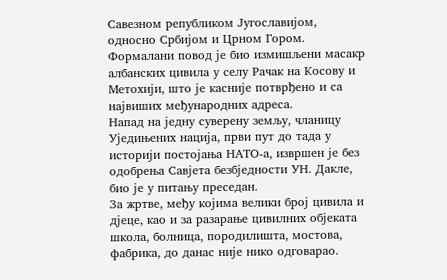Савезном републиком Југославијом, односно Србијом и Црном Гором.
Формалани повод је био измишљени масакр албанских цивила у селу Рачак на Косову и Метохији, што је касније потврђено и са највиших међународних адреса.
Напад на једну суверену земљу, чланицу Уједињених нација, први пут до тада у историји постојања НАТО-а, извршен је без одобрења Савјета безбједности УН. Дакле, био је у питању преседан.
За жртве, међу којима велики број цивила и дјеце, као и за разарање цивилних објеката школа, болница, породилишта, мостова, фабрика, до данас није нико одговарао.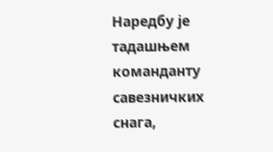Наредбу је тадашњем команданту савезничких снага,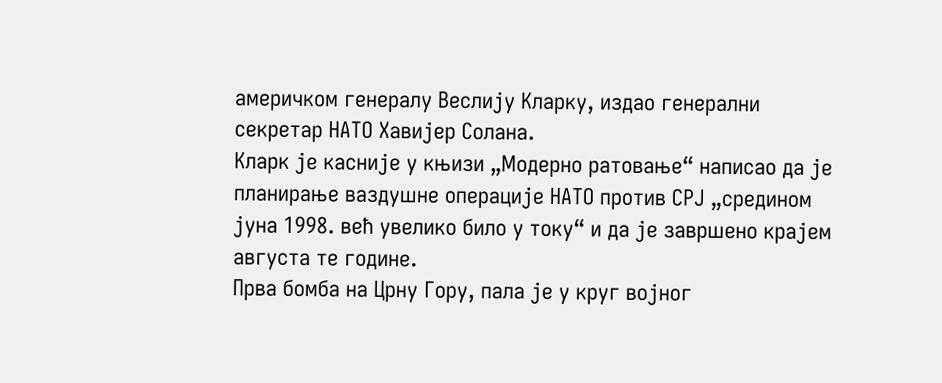америчком генералу Веслију Кларку, издао генерални секретар НАТО Хавијер Солана.
Кларк је касније у књизи „Модерно ратовање“ написао да је планирање ваздушне операције НАТО против СРЈ „средином јуна 1998. већ увелико било у току“ и да је завршено крајем августа те године.
Прва бомба на Црну Гору, пала је у круг војног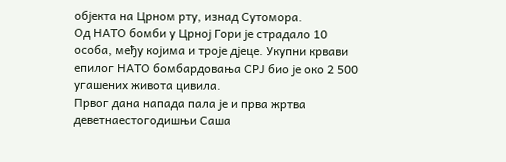објекта на Црном рту, изнад Сутомора.
Од НАТО бомби у Црној Гори је страдало 10 особа, међу којима и троје дјеце. Укупни крвави епилог НАТО бомбардовања СРЈ био је око 2 500 угашених живота цивила.
Првог дана напада пала је и прва жртва деветнаестогодишњи Саша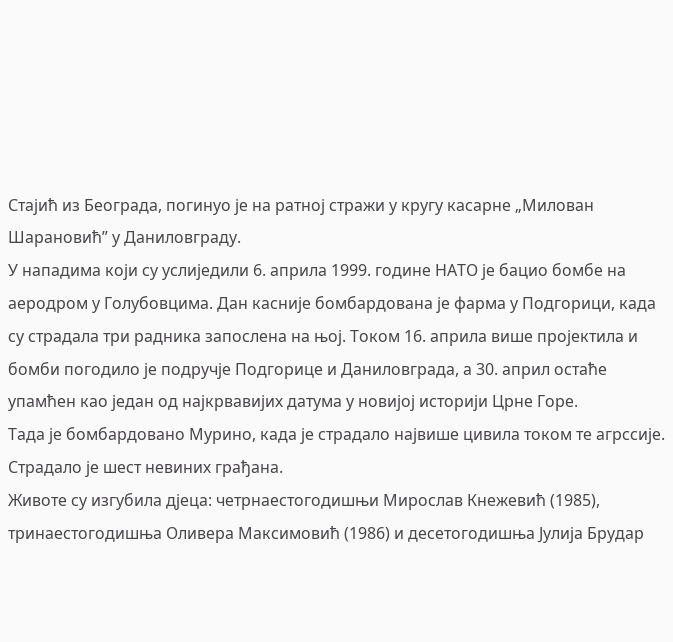Стајић из Београда, погинуо је на ратној стражи у кругу касарне „Милован Шарановић” у Даниловграду.
У нападима који су услиједили 6. априла 1999. године НАТО је бацио бомбе на аеродром у Голубовцима. Дан касније бомбардована је фарма у Подгорици, када су страдала три радника запослена на њој. Током 16. априла више пројектила и бомби погодило је подручје Подгорице и Даниловграда, а 30. април остаће упамћен као један од најкрвавијих датума у новијој историји Црне Горе.
Тада је бомбардовано Мурино, када је страдало највише цивила током те агрссије. Страдало је шест невиних грађана.
Животе су изгубила дјеца: четрнаестогодишњи Мирослав Кнежевић (1985), тринаестогодишња Оливера Максимовић (1986) и десетогодишња Јулија Брудар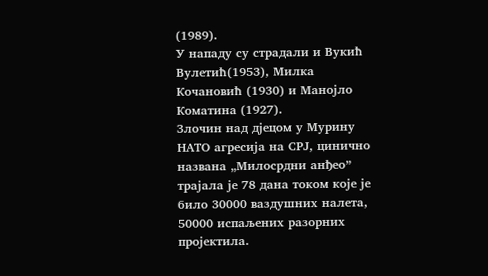(1989).
У нападу су страдали и Вукић Вулетић(1953), Милка Кочановић (1930) и Манојло Коматина (1927).
Злочин над дјецом у Мурину
НАТО агресија на СРЈ, цинично названа „Милосрдни анђео” трајала је 78 дана током које је било 30000 ваздушних налета, 50000 испаљених разорних пројектила.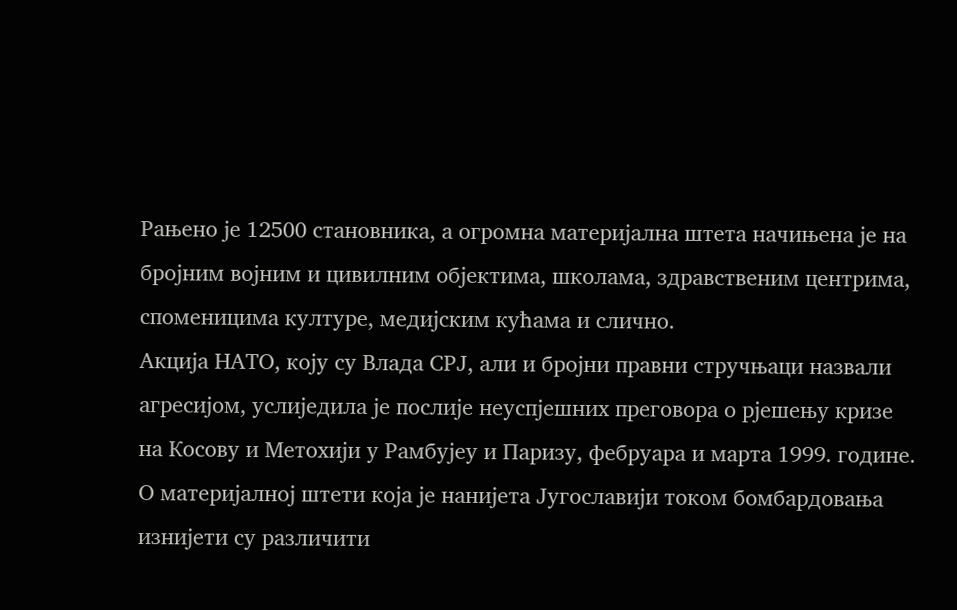Рањено је 12500 становника, а огромна материјална штета начињена је на бројним војним и цивилним објектима, школама, здравственим центрима, споменицима културе, медијским кућама и слично.
Акција НАТО, коју су Влада СРЈ, али и бројни правни стручњаци назвали агресијом, услиједила је послије неуспјешних преговора о рјешењу кризе на Косову и Метохији у Рамбујеу и Паризу, фебруара и марта 1999. године.
О материјалној штети која је нанијета Југославији током бомбардовања изнијети су различити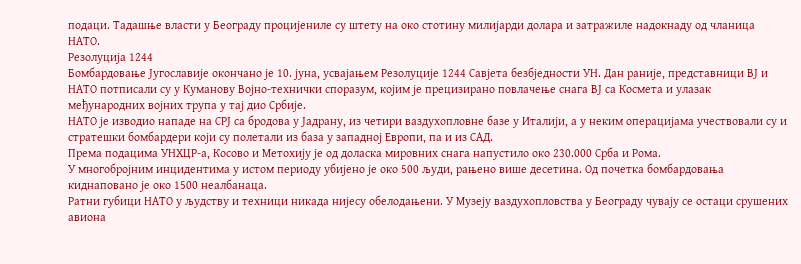подаци. Тадашње власти у Београду процијениле су штету на око стотину милијарди долара и затражиле надокнаду од чланица НАТО.
Резолуција 1244
Бомбардовање Југославије окончано је 10. јуна, усвајањем Резолуције 1244 Савјета безбједности УН. Дан раније, представници ВЈ и НАТО потписали су у Куманову Војно-технички споразум, којим је прецизирано повлачење снага ВЈ са Космета и улазак међународних војних трупа у тај дио Србије.
НАТО је изводио нападе на СРЈ са бродова у Јадрану, из четири ваздухопловне базе у Италији, а у неким операцијама учествовали су и стратешки бомбардери који су полетали из база у западној Европи, па и из САД.
Према подацима УНХЦР-а, Косово и Метохију је од доласка мировних снага напустило око 230.000 Срба и Рома.
У многобројним инцидентима у истом периоду убијено је око 500 људи, рањено више десетина. Од почетка бомбардовања киднаповано је око 1500 неалбанаца.
Ратни губици НАТО у људству и техници никада нијесу обелодањени. У Музеју ваздухопловства у Београду чувају се остаци срушених авиона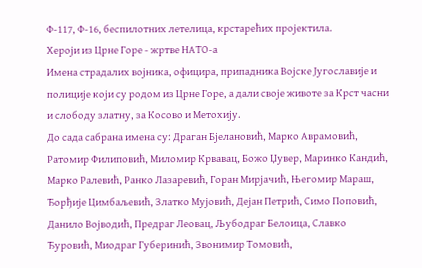Ф-117, Ф-16, беспилотних летелица, крстарећих пројектила.
Хероји из Црне Горе - жртве НАТО-а
Имена страдалих војника, официра, припадника Војске Југославије и полиције који су родом из Црне Горе, а дали своје животе за Крст часни и слободу златну, за Косово и Метохију.
До сада сабрана имена су: Драган Бјелановић, Марко Аврамовић, Ратомир Филиповић, Миломир Крвавац, Божо Џувер, Маринко Кандић, Марко Ралевић, Ранко Лазаревић, Горан Мирјачић, Његомир Мараш, Ђорђије Цимбаљевић, Златко Мујовић, Дејан Петрић, Симо Поповић, Данило Војводић, Предраг Леовац, Љубодраг Белоица, Славко Ђуровић, Миодраг Губеринић, Звонимир Томовић,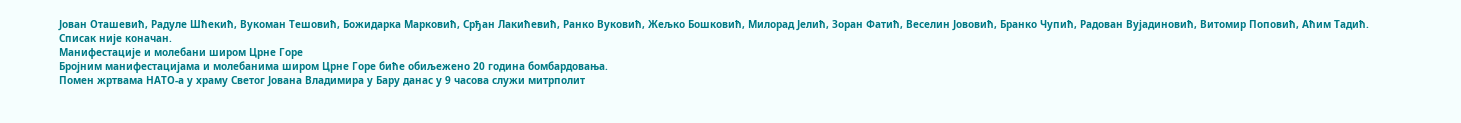Јован Оташевић, Радуле Шћекић, Вукоман Тешовић, Божидарка Марковић, Срђан Лакићевић, Ранко Вуковић, Жељко Бошковић, Милорад Јелић, Зоран Фатић, Веселин Јововић, Бранко Чупић, Радован Вујадиновић, Витомир Поповић, Аћим Тадић.
Списак није коначан.
Манифестације и молебани широм Црне Горе
Бројним манифестацијама и молебанима широм Црне Горе биће обиљежено 20 година бомбардовања.
Помен жртвама НАТО-а у храму Светог Јована Владимира у Бару данас у 9 часова служи митрполит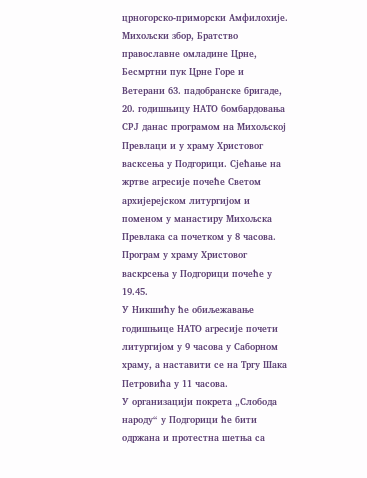црногорско-приморски Амфилохије.
Михољски збор, Братство православне омладине Црне, Бесмртни пук Црне Горе и Ветерани 63. падобранске бригаде, 20. годишњицу НАТО бомбардовања СРЈ данас програмом на Михољској Превлаци и у храму Христовог васксења у Подгорици. Сјећање на жртве агресије почеће Светом архијерејском литургијом и поменом у манастиру Михољска Превлака са почетком у 8 часова.
Програм у храму Христовог васкрсења у Подгорици почеће у 19.45.
У Никшићу ће обиљежавање годишњице НАТО агресије почети литургијом у 9 часова у Саборном храму, а наставити се на Тргу Шака Петровића у 11 часова.
У организацији покрета „Слобода народу“ у Подгорици ће бити одржана и протестна шетња са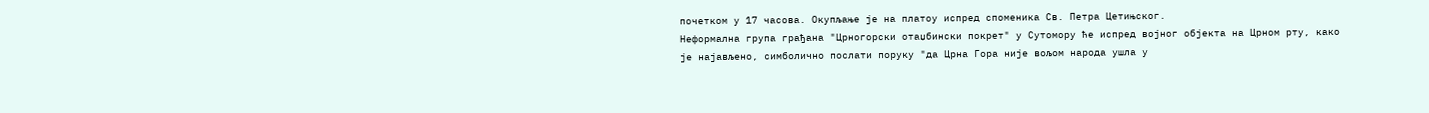почетком у 17 часова. Окупљање је на платоу испред споменика Св. Петра Цетињског.
Неформална група грађана "Црногорски отаџбински покрет" у Сутомору ће испред војног објекта на Црном рту, како је најављено, симболично послати поруку "да Црна Гора није вољом народа ушла у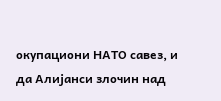окупациони НАТО савез, и да Алијанси злочин над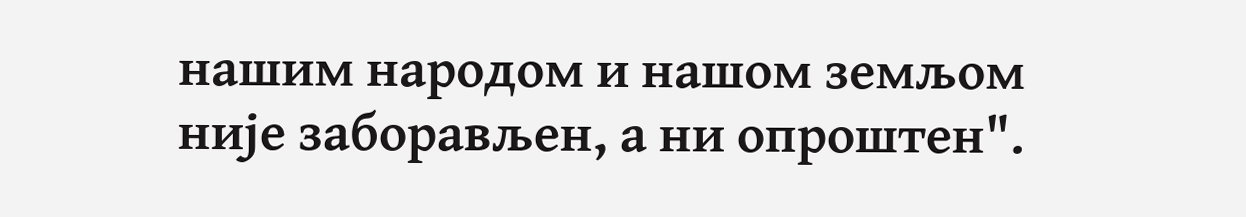нашим народом и нашом земљом није заборављен, а ни опроштен".